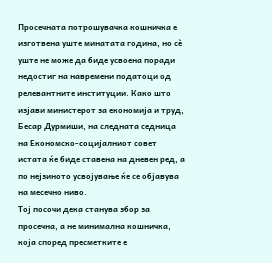Просечната потрошувачка кошничка е изготвена уште минатата година, но сè уште не може да биде усвоена поради недостиг на навремени податоци од релевантните институции. Како што изјави министерот за економија и труд, Бесар Дурмиши, на следната седница на Економско-социјалниот совет истата ќе биде ставена на дневен ред, а по нејзиното усвојување ќе се објавува на месечно ниво.
Тој посочи дека станува збор за просечна, а не минимална кошничка, која според пресметките е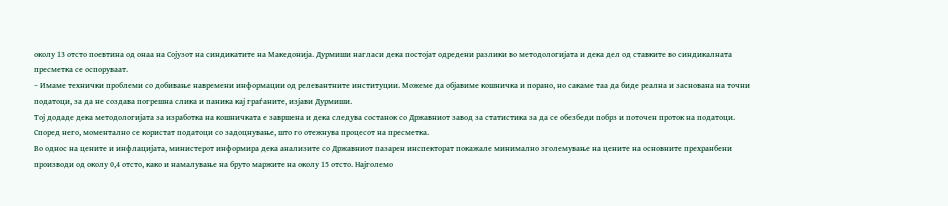околу 13 отсто поевтина од онаа на Сојузот на синдикатите на Македонија. Дурмиши нагласи дека постојат одредени разлики во методологијата и дека дел од ставките во синдикалната пресметка се оспоруваат.
– Имаме технички проблеми со добивање навремени информации од релевантните институции. Можеме да објавиме кошничка и порано, но сакаме таа да биде реална и заснована на точни податоци, за да не создава погрешна слика и паника кај граѓаните, изјави Дурмиши.
Тој додаде дека методологијата за изработка на кошничката е завршена и дека следува состанок со Државниот завод за статистика за да се обезбеди побрз и поточен проток на податоци. Според него, моментално се користат податоци со задоцнување, што го отежнува процесот на пресметка.
Во однос на цените и инфлацијата, министерот информира дека анализите со Државниот пазарен инспекторат покажале минимално зголемување на цените на основните прехранбени производи од околу 0,4 отсто, како и намалување на бруто маржите на околу 15 отсто. Најголемо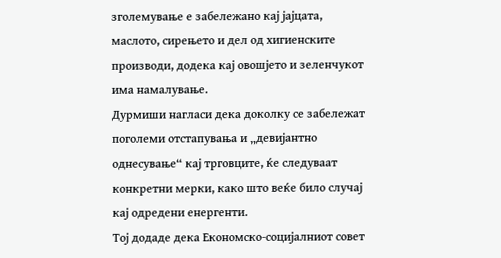зголемување е забележано кај јајцата, маслото, сирењето и дел од хигиенските производи, додека кај овошјето и зеленчукот има намалување.
Дурмиши нагласи дека доколку се забележат поголеми отстапувања и „девијантно однесување“ кај трговците, ќе следуваат конкретни мерки, како што веќе било случај кај одредени енергенти.
Тој додаде дека Економско-социјалниот совет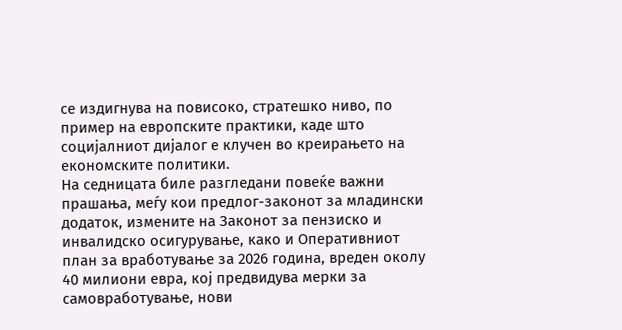се издигнува на повисоко, стратешко ниво, по пример на европските практики, каде што социјалниот дијалог е клучен во креирањето на економските политики.
На седницата биле разгледани повеќе важни прашања, меѓу кои предлог-законот за младински додаток, измените на Законот за пензиско и инвалидско осигурување, како и Оперативниот план за вработување за 2026 година, вреден околу 40 милиони евра, кој предвидува мерки за самовработување, нови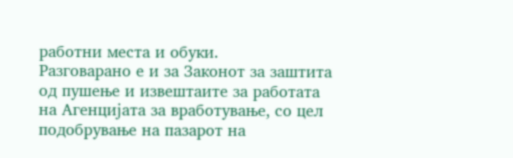работни места и обуки.
Разговарано е и за Законот за заштита од пушење и извештаите за работата на Агенцијата за вработување, со цел подобрување на пазарот на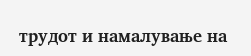трудот и намалување на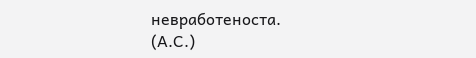невработеноста.
(А.С.)